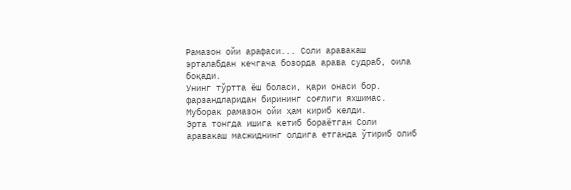Рамазон ойи арафаси... Соли аравакаш эрталабдан кечгача бозорда арава судраб, оила боқади.
Унинг тўртта ёш боласи, қари онаси бор. фарзандларидан бирининг соғлиги яхшимас.
Муборак рамазон ойи ҳам кириб келди.
Эрта тонгда ишига кетиб бораётган Соли аравакаш масжиднинг олдига етганда ўтириб олиб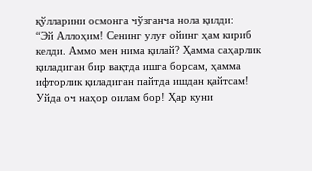қўлларини осмонга чўзганча нола қилди:
“Эй Аллоҳим! Сенинг улуғ ойинг ҳам кириб келди. Аммо мен нима қилай? Ҳамма саҳарлик қиладиган бир вақтда ишга борсам, ҳамма ифторлик қиладиган пайтда ишдан қайтсам! Уйда оч наҳор оилам бор! Ҳар куни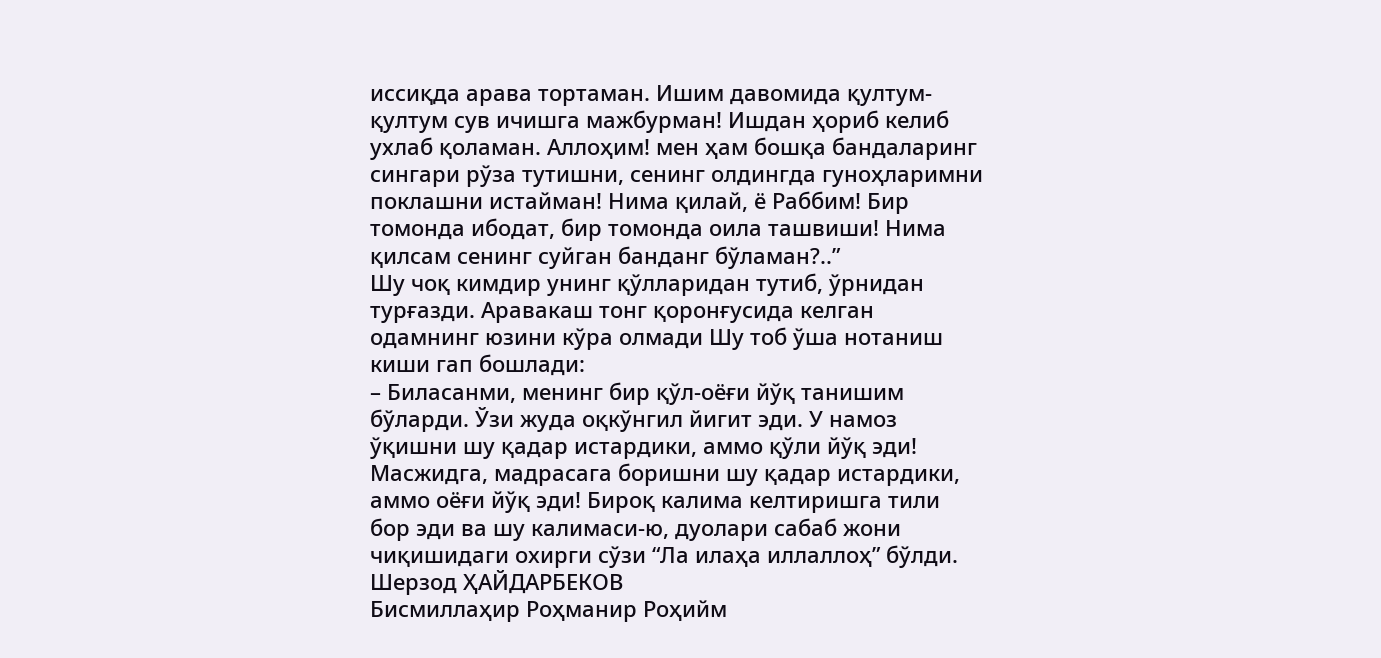иссиқда арава тортаман. Ишим давомида қултум-қултум сув ичишга мажбурман! Ишдан ҳориб келиб ухлаб қоламан. Аллоҳим! мен ҳам бошқа бандаларинг сингари рўза тутишни, сенинг олдингда гуноҳларимни поклашни истайман! Нима қилай, ё Раббим! Бир томонда ибодат, бир томонда оила ташвиши! Нима қилсам сенинг суйган банданг бўламан?..”
Шу чоқ кимдир унинг қўлларидан тутиб, ўрнидан турғазди. Аравакаш тонг қоронғусида келган одамнинг юзини кўра олмади Шу тоб ўша нотаниш киши гап бошлади:
– Биласанми, менинг бир қўл-оёғи йўқ танишим бўларди. Ўзи жуда оқкўнгил йигит эди. У намоз ўқишни шу қадар истардики, аммо қўли йўқ эди! Масжидга, мадрасага боришни шу қадар истардики, аммо оёғи йўқ эди! Бироқ калима келтиришга тили бор эди ва шу калимаси-ю, дуолари сабаб жони чиқишидаги охирги сўзи “Ла илаҳа иллаллоҳ” бўлди.
Шерзод ҲАЙДАРБЕКОВ
Бисмиллаҳир Роҳманир Роҳийм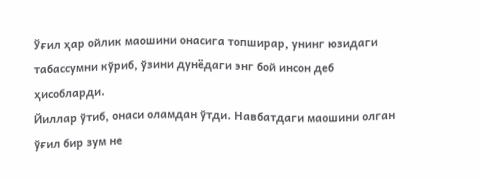Ўғил ҳар ойлик маошини онасига топширар, унинг юзидаги табассумни кўриб, ўзини дунёдаги энг бой инсон деб ҳисобларди.
Йиллар ўтиб, онаси оламдан ўтди. Навбатдаги маошини олган ўғил бир зум не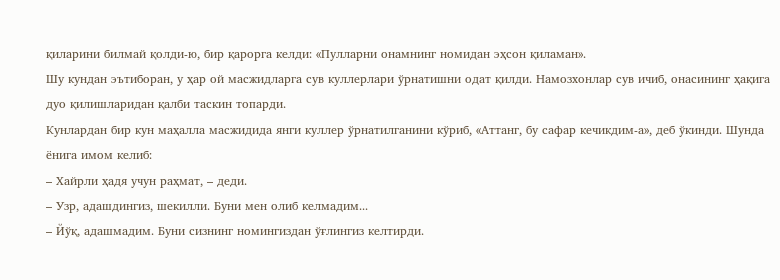қиларини билмай қолди-ю, бир қарорга келди: «Пулларни онамнинг номидан эҳсон қиламан».
Шу кундан эътиборан, у ҳар ой масжидларга сув куллерлари ўрнатишни одат қилди. Намозхонлар сув ичиб, онасининг ҳақига дуо қилишларидан қалби таскин топарди.
Кунлардан бир кун маҳалла масжидида янги куллер ўрнатилганини кўриб, «Аттанг, бу сафар кечикдим-а», деб ўкинди. Шунда ёнига имом келиб:
– Хайрли ҳадя учун раҳмат, – деди.
– Узр, адашдингиз, шекилли. Буни мен олиб келмадим...
– Йўқ, адашмадим. Буни сизнинг номингиздан ўғлингиз келтирди.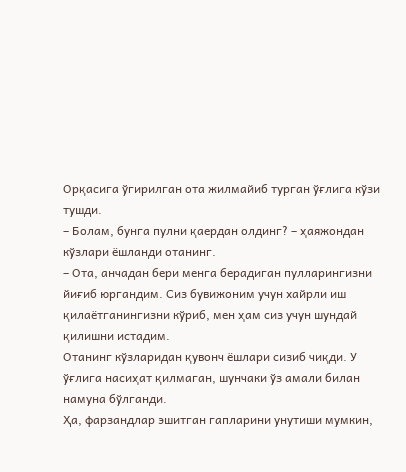Орқасига ўгирилган ота жилмайиб турган ўғлига кўзи тушди.
– Болам, бунга пулни қаердан олдинг? – ҳаяжондан кўзлари ёшланди отанинг.
– Ота, анчадан бери менга берадиган пулларингизни йиғиб юргандим. Сиз бувижоним учун хайрли иш қилаётганингизни кўриб, мен ҳам сиз учун шундай қилишни истадим.
Отанинг кўзларидан қувонч ёшлари сизиб чиқди. У ўғлига насиҳат қилмаган, шунчаки ўз амали билан намуна бўлганди.
Ҳа, фарзандлар эшитган гапларини унутиши мумкин,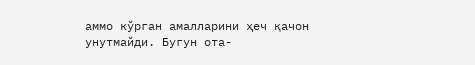аммо кўрган амалларини ҳеч қачон унутмайди. Бугун ота-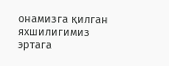онамизга қилган яхшилигимиз эртага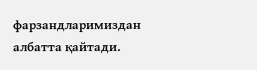фарзандларимиздан албатта қайтади.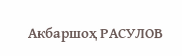Акбаршоҳ РАСУЛОВ